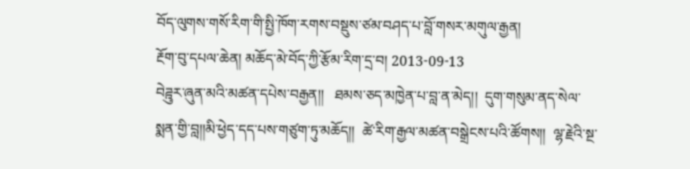བོད་ལུགས་གསོ་རིག་གི་སྤྱི་ཁོག་རགས་བསྡུས་ཙམ་བཤད་པ་བློ་གསར་མགུལ་རྒྱན།
རྔོག་བུ་དཔལ་ཆེན། མཆོད་མེ་བོད་ཀྱི་རྩོམ་རིག་དྲ་བ། 2013-09-13
བེཌྰུར་ཞུན་མའི་མཚན་དཔེས་བརྒྱན།།   ཐམས་ཅད་མཁྱེན་པ་བླ་ན་མེད།།  དུག་གསུམ་ནད་སེལ་སྨན་གྱི་བླ།།མི་ཕྱེད་དད་པས་གཙུག་ཏུ་མཆོད།།  ཚེ་རིག་རྒྱལ་མཚན་བསྒྲེངས་པའི་ཚོགས།།  ལྷ་རྗེའི་སྔ་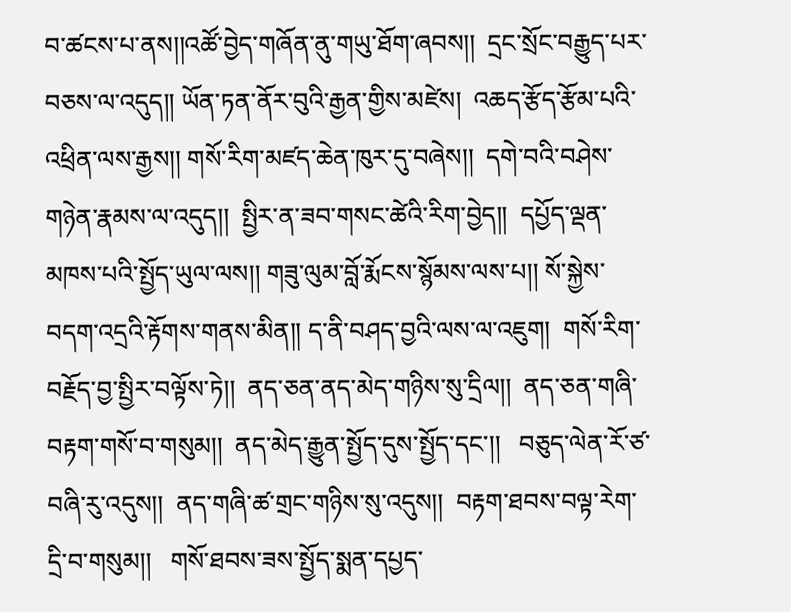བ་ཚངས་པ་ནས།།འཚོ་བྱེད་གཞོན་ནུ་གཡུ་ཐོག་ཞབས།།  དྲང་སྲོང་བརྒྱུད་པར་བཅས་ལ་འདུད།། ཡོན་ཏན་ནོར་བུའི་རྒྱན་གྱིས་མཛེས།  འཆད་རྩོད་རྩོམ་པའི་འཕྲིན་ལས་རྒྱས།། གསོ་རིག་མཛད་ཆེན་ཁུར་དུ་བཞེས།།  དགེ་བའི་བཤེས་གཉེན་རྣམས་ལ་འདུད།།  སྤྱིར་ན་ཟབ་གསང་ཚེའི་རིག་བྱེད།།  དཔྱོད་ལྡན་མཁས་པའི་སྤྱོད་ཡུལ་ལས།། གཟུ་ལུམ་བློ་རྨོངས་སྙོམས་ལས་པ།། སོ་སྐྱེས་བདག་འདྲའི་རྟོགས་གནས་མིན།། ད་ནི་བཤད་བྱའི་ལས་ལ་འཇུག།  གསོ་རིག་བརྗོད་བྱ་སྤྱིར་བལྟོས་ཏེ།།  ནད་ཅན་ནད་མེད་གཉིས་སུ་དྲིལ།།  ནད་ཅན་གཞི་བརྟག་གསོ་བ་གསུམ།།  ནད་མེད་རྒྱུན་སྤྱོད་དུས་སྤྱོད་དང་།།   བཅུད་ལེན་རོ་ཙ་བཞི་རུ་འདུས།།  ནད་གཞི་ཚ་གྲང་གཉིས་སུ་འདུས།།  བརྟག་ཐབས་བལྟ་རེག་དྲི་བ་གསུམ།།   གསོ་ཐབས་ཟས་སྤྱོད་སྨན་དཔྱད་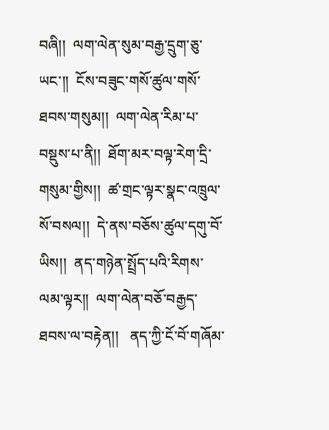བཞི།།  ལག་ལེན་སུམ་བརྒྱ་དྲུག་ཅུ་ཡང་།།  ངོས་བཟུང་གསོ་ཚུལ་གསོ་ཐབས་གསུམ།།  ལག་ལེན་རིམ་པ་བསྡུས་པ་ནི།།  ཐོག་མར་བལྟ་རེག་དྲི་གསུམ་གྱིས།།  ཚ་གྲང་ལྟར་སྣང་འཁྲུལ་སོ་བསལ།།  དེ་ནས་བཅོས་ཚུལ་དགུ་བོ་ཡིས།།  ནད་གཉེན་སྤྲོད་པའི་རིགས་ལམ་ལྟར།།  ལག་ལེན་བཅོ་བརྒྱད་ཐབས་ལ་བརྟེན།།   ནད་ཀྱི་ངོ་བོ་གཞོམ་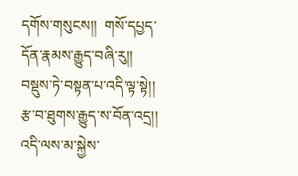དགོས་གསུངས།།  གསོ་དཔྱད་དོན་རྣམས་རྒྱུད་བཞི་རུ།།   བསྡུས་ཏེ་བསྟན་པ་འདི་ལྟ་སྟེ།།  རྩ་བ་ཐུགས་རྒྱུད་ས་བོན་འདྲ།།  འདི་ལས་མ་སྐྱེས་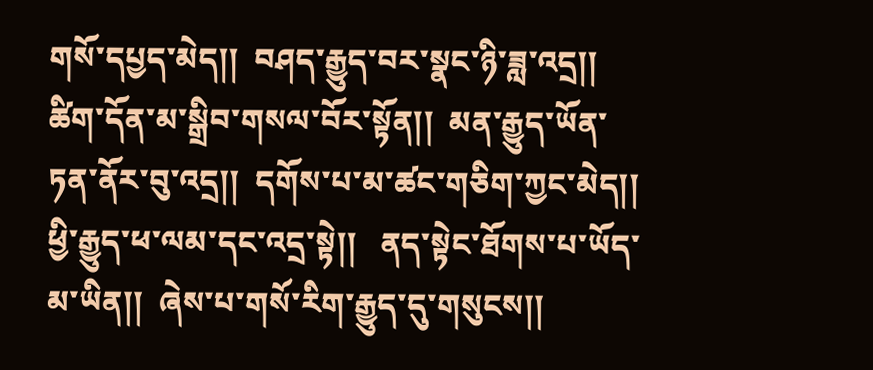གསོ་དཔྱད་མེད།།  བཤད་རྒྱུད་བར་སྣང་ཉི་ཟླ་འདྲ།།   ཚིག་དོན་མ་སྒྲིབ་གསལ་བོར་སྟོན།།  མན་རྒྱུད་ཡོན་ཏན་ནོར་བུ་འདྲ།།  དགོས་པ་མ་ཚང་གཅིག་ཀྱང་མེད།།   ཕྱི་རྒྱུད་ཕ་ལམ་དང་འདྲ་སྟེ།།   ནད་སྟེང་ཐོགས་པ་ཡོད་མ་ཡིན།།  ཞེས་པ་གསོ་རིག་རྒྱུད་དུ་གསུངས།།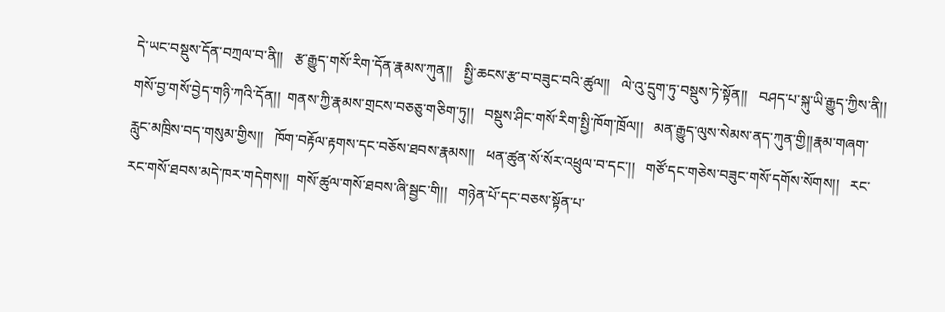དེ་ཡང་བསྡུས་དོན་བཀྲལ་བ་ནི།།   རྩ་རྒྱུད་གསོ་རིག་དོན་རྣམས་ཀུན།།   སྤྱི་ཆངས་རྩ་བ་བཟུང་བའི་ཚུལ།།   ལེ་འུ་དྲུག་ཏུ་བསྡུས་ཏེ་སྟོན།།   བཤད་པ་སྐུ་ཡི་རྒྱུད་ཀྱིས་ནི།།   གསོ་བྱ་གསོ་བྱེད་གཉི་ཀའི་དོན།།  གནས་ཀྱི་རྣམས་གྲངས་བཅཅུ་གཅིག་ཏུ།།   བསྡུས་ཤིང་གསོ་རིག་སྤྱི་ཁོག་ཁྲོལ།།   མན་རྒྱུད་ལུས་སེམས་ནད་ཀུན་གྱི།།རྣམ་གཞག་རླུང་མཁྲིས་བད་གསུམ་གྱིས།།   ཁོག་བརྟོལ་རྟགས་དང་བཅོས་ཐབས་རྣམས།།   ཕན་ཚུན་སོ་སོར་འཕྲུལ་བ་དང་།།   གཙོ་དང་གཅེས་བཟུང་གསོ་དགོས་སོགས།།   རང་རང་གསོ་ཐབས་མདེ་ཁར་གདེགས།།  གསོ་ཚུལ་གསོ་ཐབས་ཞི་སྦྱང་གི།།   གཉེན་པོ་དང་བཅས་སྟོན་པ་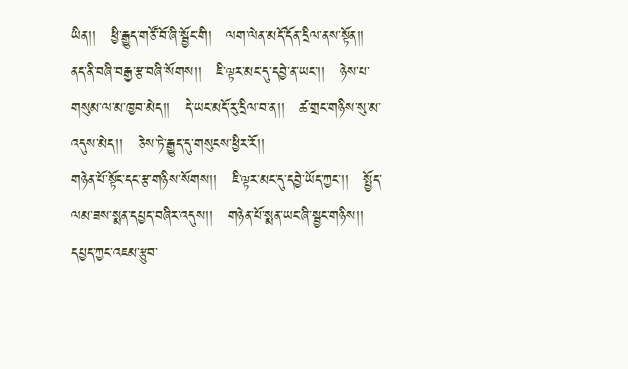ཡིན།།   ཕྱི་རྒྱུད་གཙོ་བོ་ཞི་སྦྱོང་གི།   ལག་ལེན་མདོ་དོན་དྲིལ་ནས་སྟོན།།   ནད་ནི་བཞི་བརྒྱ་རྩ་བཞི་སོགས།།   ཇི་ལྟར་མང་དུ་དབྱེ་ན་ཡང་།།   ཉེས་པ་གསུམ་ལ་མ་ཁྱབ་མེད།།   དེ་ཡང་མདོ་རུ་དྲིལ་བ་ན།།   ཚ་གྲང་གཉིས་སུ་མ་འདུས་མེད།།   ཅེས་ཏེ་རྒྱུད་དུ་གསུངས་ཕྱིར་རོ།།
གཉེན་པོ་སྟོང་དང་རྩ་གཉིས་སོགས།།   ཇི་ལྟར་མང་དུ་དབྱེ་ཡོད་ཀྱང་།།   སྤྱོད་ལམ་ཟས་སྨན་དཔྱད་བཞིར་འདུས།།   གཉེན་པོ་སྨན་ཡང་ཞི་སྦྱང་གཉིས།།   དཔྱད་ཀྱང་འཇམ་རྩུབ་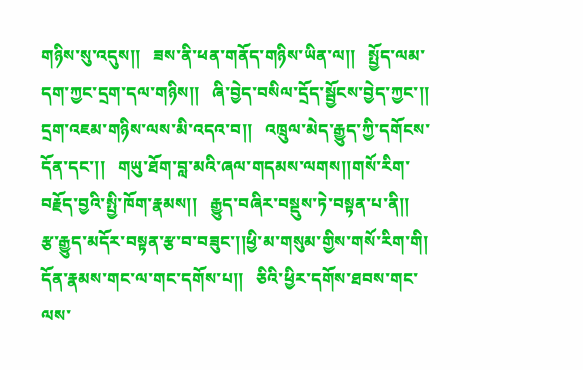གཉིས་སུ་འདུས།།   ཟས་ནི་ཕན་གནོད་གཉིས་ཡིན་ལ།།   སྤྱོད་ལམ་དག་ཀྱང་དྲག་དལ་གཉིས།།   ཞི་བྱེད་བསིལ་དྲོད་སྦྱོངས་བྱེད་ཀྱང་།།   དྲག་འཇམ་གཉིས་ལས་མི་འདའ་བ།།   འཁྲུལ་མེད་རྒྱུད་ཀྱི་དགོངས་དོན་དང་།།   གཡུ་ཐོག་བླ་མའི་ཞལ་གདམས་ལགས།།གསོ་རིག་བརྗོད་བྱའི་སྤྱི་ཁོག་རྣམས།།   རྒྱུད་བཞིར་བསྡུས་ཏེ་བསྟན་པ་ནི།།   རྩ་རྒྱུད་མདོར་བསྟན་རྩ་བ་བཟུང་།།ཕྱི་མ་གསུམ་གྱིས་གསོ་རིག་གི།   དོན་རྣམས་གང་ལ་གང་དགོས་པ།།   ཅིའི་ཕྱིར་དགོས་ཐབས་གང་ལས་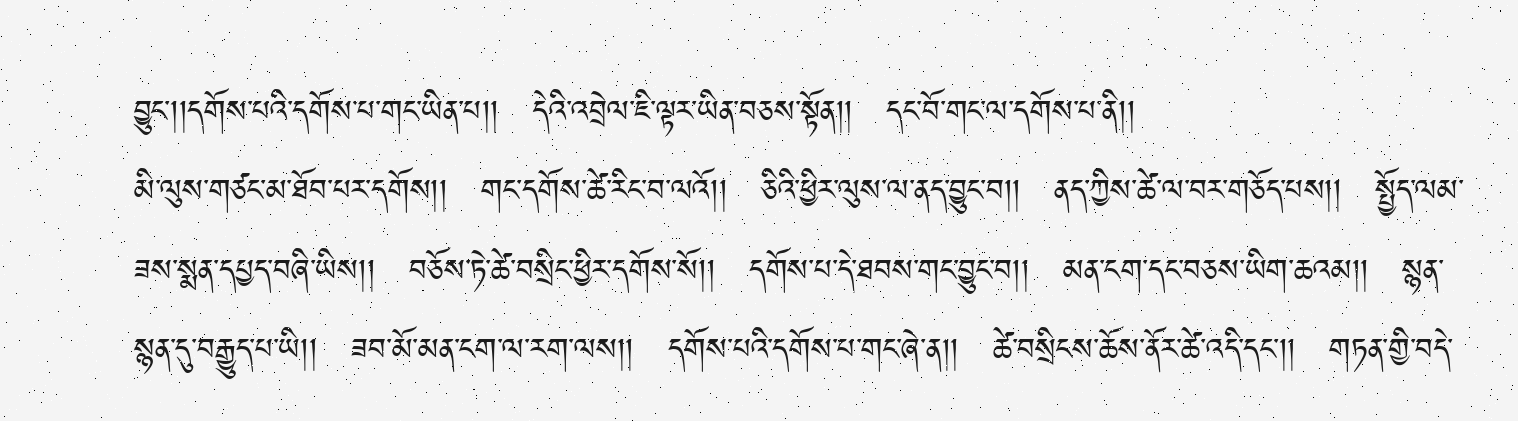བྱུང་།།དགོས་པའི་དགོས་པ་གང་ཡིན་པ།།   དེའི་འབྲེལ་ཇི་ལྟར་ཡིན་བཅས་སྟོན།།   དང་བོ་གང་ལ་དགོས་པ་ནི།།
མི་ལུས་གཙང་མ་ཐོབ་པར་དགོས།།   གང་དགོས་ཚེ་རིང་བ་ལའོ།།   ཅིའི་ཕྱིར་ལུས་ལ་ནད་བྱུང་བ།།   ནད་ཀྱིས་ཚེ་ལ་བར་གཅོད་པས།།   སྤྱོད་ལམ་ཟས་སྨན་དཔྱད་བཞི་ཡིས།།   བཅོས་ཏེ་ཚེ་བསྲིང་ཕྱིར་དགོས་སོ།།   དགོས་པ་དེ་ཐབས་གང་བྱུང་བ།།   མན་ངག་དང་བཅས་ཡིག་ཆའམ།།   སྙན་སྙན་དུ་བརྒྱུད་པ་ཡི།།   ཟབ་མོ་མན་ངག་ལ་རག་ལས།།   དགོས་པའི་དགོས་པ་གང་ཞེ་ན།།   ཚེ་བསྲིངས་ཆོས་ནོར་ཚེ་འདི་དང་།།   གཏན་གྱི་བདེ་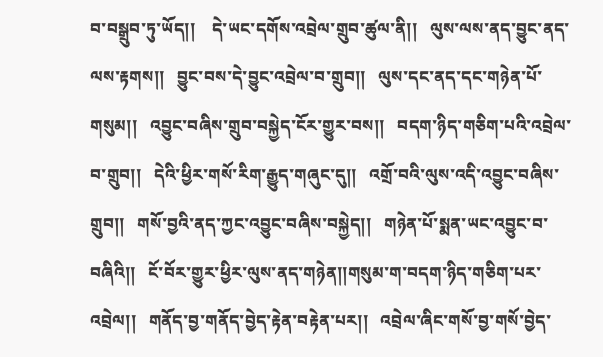བ་བསྒྲུབ་ཏུ་ཡོད།།    དེ་ཡང་དགོས་འབྲེལ་གྲུབ་ཚུལ་ནི།།   ལུས་ལས་ནད་བྱུང་ནད་ལས་རྟགས།།   བྱུང་བས་དེ་བྱུང་འབྲེལ་བ་གྲུབ།།   ལུས་དང་ནད་དང་གཉེན་པོ་གསུམ།།   འབྱུང་བཞིས་གྲུབ་བསྐྱེད་ངོར་གྱུར་བས།།   བདག་ཉིད་གཅིག་པའི་འབྲེལ་བ་གྲུབ།།   དེའི་ཕྱིར་གསོ་རིག་རྒྱུད་གཞུང་དུ།།   འགྲོ་བའི་ལུས་འདི་འབྱུང་བཞིས་གྲུབ།།   གསོ་བྱའི་ནད་ཀྱང་འབྱུང་བཞིས་བསྐྱེད།།   གཉེན་པོ་སྨན་ཡང་འབྱུང་བ་བཞིའི།།   ངོ་བོར་གྱུར་ཕྱིར་ལུས་ནད་གཉེན།།གསུམ་ག་བདག་ཉིད་གཅིག་པར་འབྲེལ།།   གནོད་བྱ་གནོད་བྱེད་རྟེན་བརྟེན་པར།།   འབྲེལ་ཞིང་གསོ་བྱ་གསོ་བྱེད་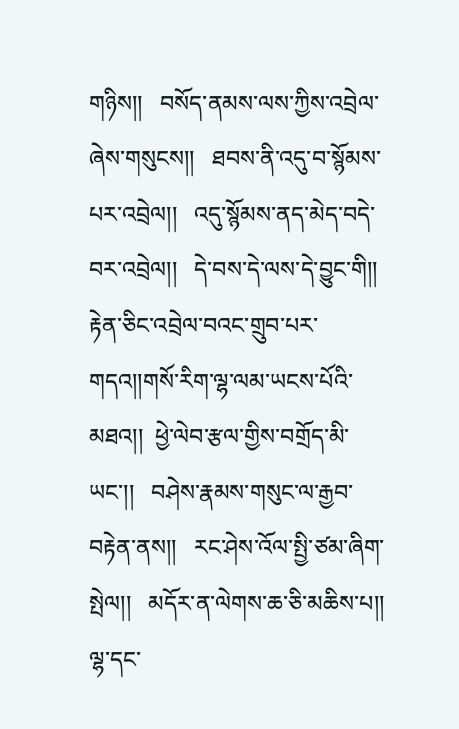གཉིས།།   བསོད་ནམས་ལས་ཀྱིས་འབྲེལ་ཞེས་གསུངས།།   ཐབས་ནི་འདུ་བ་སྙོམས་པར་འབྲེལ།།   འདུ་སྙོམས་ནད་མེད་བདེ་བར་འབྲེལ།།   དེ་བས་དེ་ལས་དེ་བྱུང་གི།།   རྟེན་ཅིང་འབྲེལ་བའང་གྲུབ་པར་གདའ།།གསོ་རིག་ལྷ་ལམ་ཡངས་པོའི་མཐའ།།  ཕྱེ་ལེབ་རྩལ་གྱིས་བགྲོད་མི་ཡང་།།   བཤེས་རྣམས་གསུང་ལ་རྒྱབ་བརྟེན་ནས།།   རང་ཤེས་འོལ་སྤྱི་ཙམ་ཞིག་སྤེལ།།   མདོར་ན་ལེགས་ཆ་ཅི་མཆིས་པ།།   ལྷ་དང་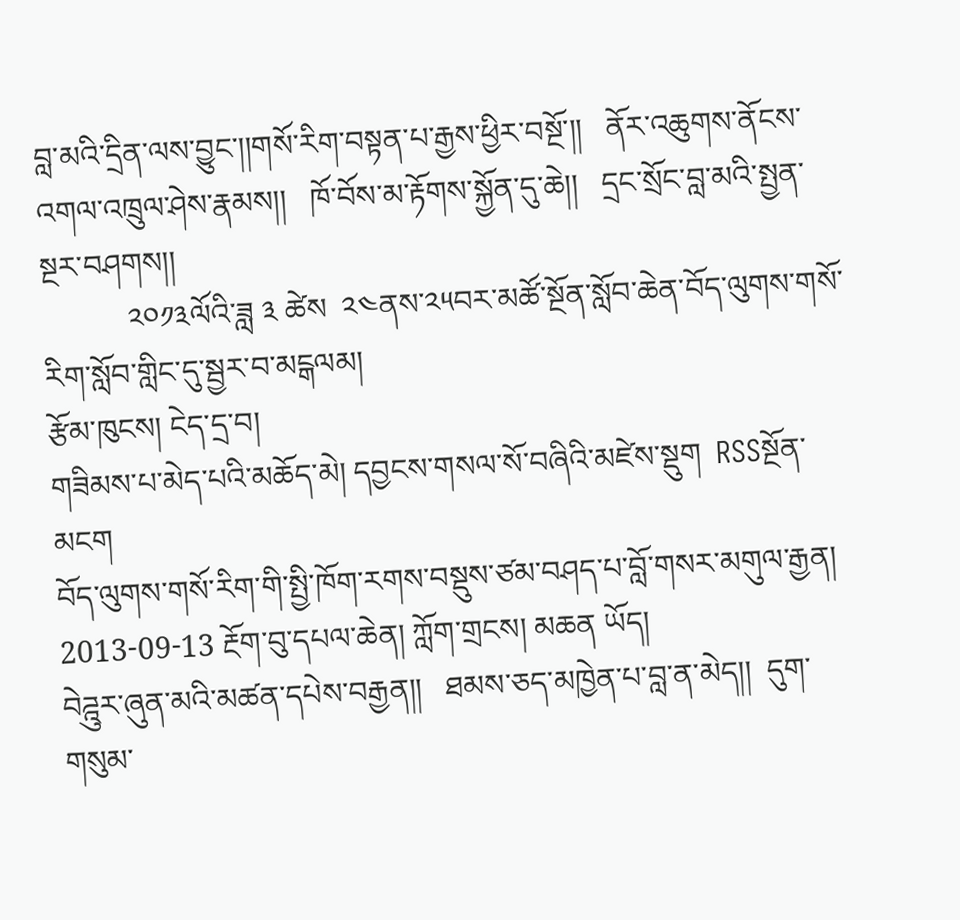བླ་མའི་དྲིན་ལས་བྱུང་།།གསོ་རིག་བསྟན་པ་རྒྱས་ཕྱིར་བསྔོ་།།   ནོར་འཆུགས་ནོངས་འགལ་འཁྲུལ་ཤེས་རྣམས།།   ཁོ་བོས་མ་རྟོགས་སྐྱོན་དུ་ཆེ།།   དྲང་སྲོང་བླ་མའི་སྤྱན་སྔར་བཤགས།།
           ༢༠༡༣ལོའི་ཟླ ༣ ཚེས  ༢༤ནས་༢༥བར་མཚོ་སྔོན་སློབ་ཆེན་བོད་ལུགས་གསོ་རིག་སློབ་གླིང་དུ་སྦྱར་བ་མངྒལམ།
རྩོམ་ཁུངས། ངེད་དྲ་བ།
གཟིམས་པ་མེད་པའི་མཆོད་མེ། དབྱངས་གསལ་སོ་བཞིའི་མཛེས་སྡུག  RSSསྔོན་མངག
བོད་ལུགས་གསོ་རིག་གི་སྤྱི་ཁོག་རགས་བསྡུས་ཙམ་བཤད་པ་བློ་གསར་མགུལ་རྒྱན།
2013-09-13 རྔོག་བུ་དཔལ་ཆེན། ཀློག་གྲངས། མཆན ཡོད།
བེཌྰུར་ཞུན་མའི་མཚན་དཔེས་བརྒྱན།།   ཐམས་ཅད་མཁྱེན་པ་བླ་ན་མེད།།  དུག་གསུམ་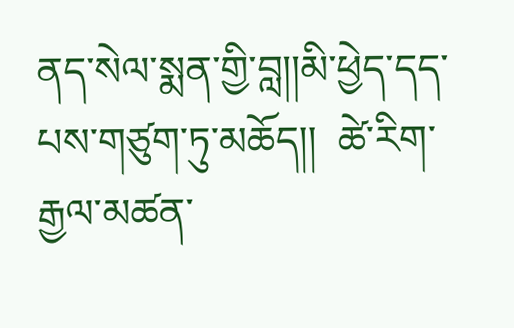ནད་སེལ་སྨན་གྱི་བླ།།མི་ཕྱེད་དད་པས་གཙུག་ཏུ་མཆོད།།  ཚེ་རིག་རྒྱལ་མཚན་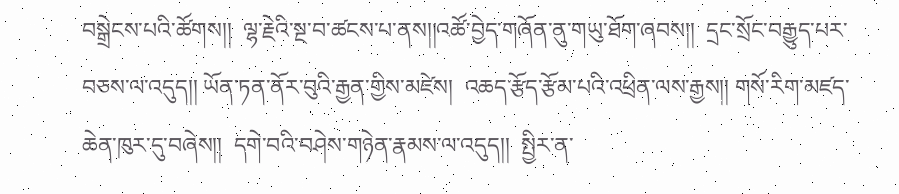བསྒྲེངས་པའི་ཚོགས།།  ལྷ་རྗེའི་སྔ་བ་ཚངས་པ་ནས།།འཚོ་བྱེད་གཞོན་ནུ་གཡུ་ཐོག་ཞབས།།  དྲང་སྲོང་བརྒྱུད་པར་བཅས་ལ་འདུད།། ཡོན་ཏན་ནོར་བུའི་རྒྱན་གྱིས་མཛེས།  འཆད་རྩོད་རྩོམ་པའི་འཕྲིན་ལས་རྒྱས།། གསོ་རིག་མཛད་ཆེན་ཁུར་དུ་བཞེས།།  དགེ་བའི་བཤེས་གཉེན་རྣམས་ལ་འདུད།།  སྤྱིར་ན་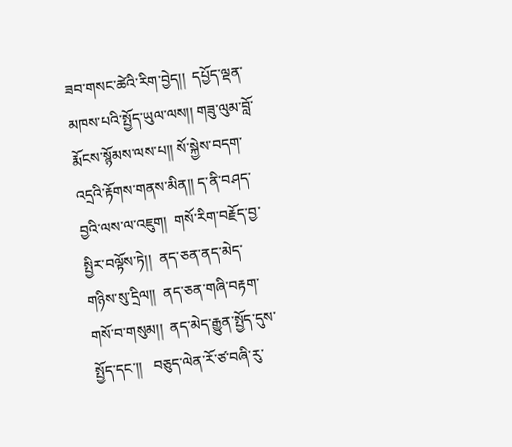ཟབ་གསང་ཚེའི་རིག་བྱེད།།  དཔྱོད་ལྡན་མཁས་པའི་སྤྱོད་ཡུལ་ལས།། གཟུ་ལུམ་བློ་རྨོངས་སྙོམས་ལས་པ།། སོ་སྐྱེས་བདག་འདྲའི་རྟོགས་གནས་མིན།། ད་ནི་བཤད་བྱའི་ལས་ལ་འཇུག།  གསོ་རིག་བརྗོད་བྱ་སྤྱིར་བལྟོས་ཏེ།།  ནད་ཅན་ནད་མེད་གཉིས་སུ་དྲིལ།།  ནད་ཅན་གཞི་བརྟག་གསོ་བ་གསུམ།།  ནད་མེད་རྒྱུན་སྤྱོད་དུས་སྤྱོད་དང་།།   བཅུད་ལེན་རོ་ཙ་བཞི་རུ་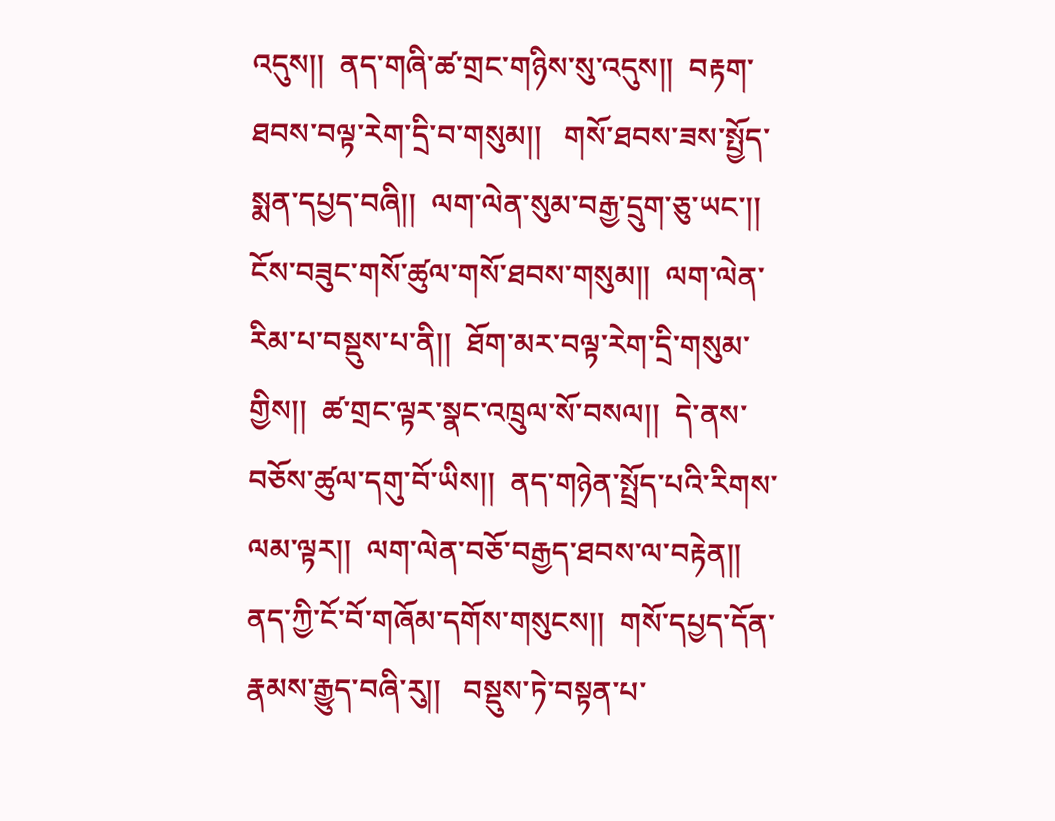འདུས།།  ནད་གཞི་ཚ་གྲང་གཉིས་སུ་འདུས།།  བརྟག་ཐབས་བལྟ་རེག་དྲི་བ་གསུམ།།   གསོ་ཐབས་ཟས་སྤྱོད་སྨན་དཔྱད་བཞི།།  ལག་ལེན་སུམ་བརྒྱ་དྲུག་ཅུ་ཡང་།།  ངོས་བཟུང་གསོ་ཚུལ་གསོ་ཐབས་གསུམ།།  ལག་ལེན་རིམ་པ་བསྡུས་པ་ནི།།  ཐོག་མར་བལྟ་རེག་དྲི་གསུམ་གྱིས།།  ཚ་གྲང་ལྟར་སྣང་འཁྲུལ་སོ་བསལ།།  དེ་ནས་བཅོས་ཚུལ་དགུ་བོ་ཡིས།།  ནད་གཉེན་སྤྲོད་པའི་རིགས་ལམ་ལྟར།།  ལག་ལེན་བཅོ་བརྒྱད་ཐབས་ལ་བརྟེན།།   ནད་ཀྱི་ངོ་བོ་གཞོམ་དགོས་གསུངས།།  གསོ་དཔྱད་དོན་རྣམས་རྒྱུད་བཞི་རུ།།   བསྡུས་ཏེ་བསྟན་པ་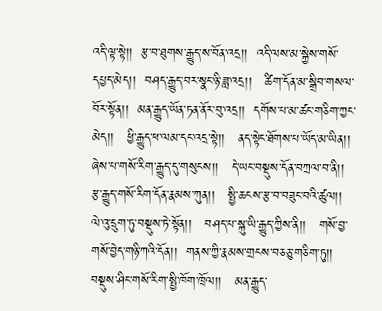འདི་ལྟ་སྟེ།།  རྩ་བ་ཐུགས་རྒྱུད་ས་བོན་འདྲ།།  འདི་ལས་མ་སྐྱེས་གསོ་དཔྱད་མེད།།  བཤད་རྒྱུད་བར་སྣང་ཉི་ཟླ་འདྲ།།   ཚིག་དོན་མ་སྒྲིབ་གསལ་བོར་སྟོན།།  མན་རྒྱུད་ཡོན་ཏན་ནོར་བུ་འདྲ།།  དགོས་པ་མ་ཚང་གཅིག་ཀྱང་མེད།།   ཕྱི་རྒྱུད་ཕ་ལམ་དང་འདྲ་སྟེ།།   ནད་སྟེང་ཐོགས་པ་ཡོད་མ་ཡིན།།  ཞེས་པ་གསོ་རིག་རྒྱུད་དུ་གསུངས།།   དེ་ཡང་བསྡུས་དོན་བཀྲལ་བ་ནི།།   རྩ་རྒྱུད་གསོ་རིག་དོན་རྣམས་ཀུན།།   སྤྱི་ཆངས་རྩ་བ་བཟུང་བའི་ཚུལ།།   ལེ་འུ་དྲུག་ཏུ་བསྡུས་ཏེ་སྟོན།།   བཤད་པ་སྐུ་ཡི་རྒྱུད་ཀྱིས་ནི།།   གསོ་བྱ་གསོ་བྱེད་གཉི་ཀའི་དོན།།  གནས་ཀྱི་རྣམས་གྲངས་བཅཅུ་གཅིག་ཏུ།།   བསྡུས་ཤིང་གསོ་རིག་སྤྱི་ཁོག་ཁྲོལ།།   མན་རྒྱུད་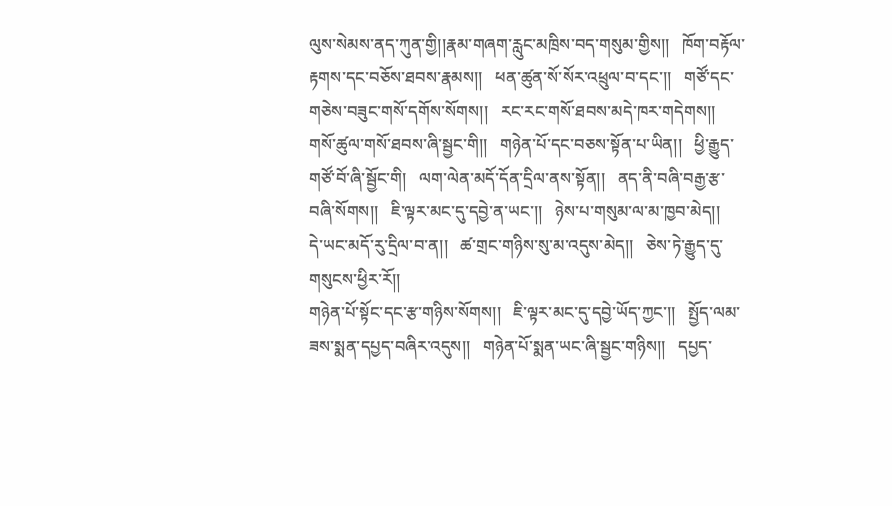ལུས་སེམས་ནད་ཀུན་གྱི།།རྣམ་གཞག་རླུང་མཁྲིས་བད་གསུམ་གྱིས།།   ཁོག་བརྟོལ་རྟགས་དང་བཅོས་ཐབས་རྣམས།།   ཕན་ཚུན་སོ་སོར་འཕྲུལ་བ་དང་།།   གཙོ་དང་གཅེས་བཟུང་གསོ་དགོས་སོགས།།   རང་རང་གསོ་ཐབས་མདེ་ཁར་གདེགས།།  གསོ་ཚུལ་གསོ་ཐབས་ཞི་སྦྱང་གི།།   གཉེན་པོ་དང་བཅས་སྟོན་པ་ཡིན།།   ཕྱི་རྒྱུད་གཙོ་བོ་ཞི་སྦྱོང་གི།   ལག་ལེན་མདོ་དོན་དྲིལ་ནས་སྟོན།།   ནད་ནི་བཞི་བརྒྱ་རྩ་བཞི་སོགས།།   ཇི་ལྟར་མང་དུ་དབྱེ་ན་ཡང་།།   ཉེས་པ་གསུམ་ལ་མ་ཁྱབ་མེད།།   དེ་ཡང་མདོ་རུ་དྲིལ་བ་ན།།   ཚ་གྲང་གཉིས་སུ་མ་འདུས་མེད།།   ཅེས་ཏེ་རྒྱུད་དུ་གསུངས་ཕྱིར་རོ།།
གཉེན་པོ་སྟོང་དང་རྩ་གཉིས་སོགས།།   ཇི་ལྟར་མང་དུ་དབྱེ་ཡོད་ཀྱང་།།   སྤྱོད་ལམ་ཟས་སྨན་དཔྱད་བཞིར་འདུས།།   གཉེན་པོ་སྨན་ཡང་ཞི་སྦྱང་གཉིས།།   དཔྱད་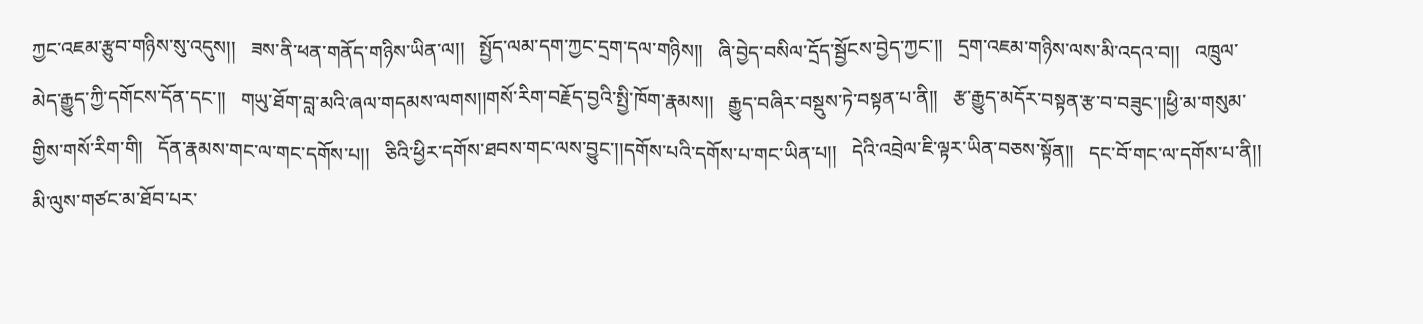ཀྱང་འཇམ་རྩུབ་གཉིས་སུ་འདུས།།   ཟས་ནི་ཕན་གནོད་གཉིས་ཡིན་ལ།།   སྤྱོད་ལམ་དག་ཀྱང་དྲག་དལ་གཉིས།།   ཞི་བྱེད་བསིལ་དྲོད་སྦྱོངས་བྱེད་ཀྱང་།།   དྲག་འཇམ་གཉིས་ལས་མི་འདའ་བ།།   འཁྲུལ་མེད་རྒྱུད་ཀྱི་དགོངས་དོན་དང་།།   གཡུ་ཐོག་བླ་མའི་ཞལ་གདམས་ལགས།།གསོ་རིག་བརྗོད་བྱའི་སྤྱི་ཁོག་རྣམས།།   རྒྱུད་བཞིར་བསྡུས་ཏེ་བསྟན་པ་ནི།།   རྩ་རྒྱུད་མདོར་བསྟན་རྩ་བ་བཟུང་།།ཕྱི་མ་གསུམ་གྱིས་གསོ་རིག་གི།   དོན་རྣམས་གང་ལ་གང་དགོས་པ།།   ཅིའི་ཕྱིར་དགོས་ཐབས་གང་ལས་བྱུང་།།དགོས་པའི་དགོས་པ་གང་ཡིན་པ།།   དེའི་འབྲེལ་ཇི་ལྟར་ཡིན་བཅས་སྟོན།།   དང་བོ་གང་ལ་དགོས་པ་ནི།།
མི་ལུས་གཙང་མ་ཐོབ་པར་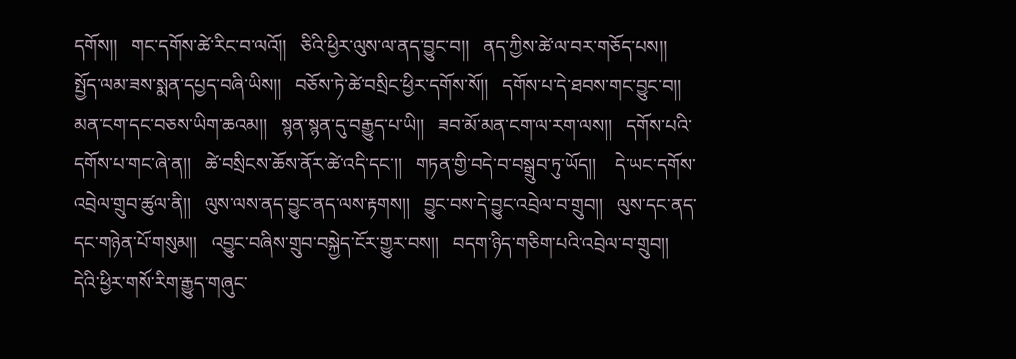དགོས།།   གང་དགོས་ཚེ་རིང་བ་ལའོ།།   ཅིའི་ཕྱིར་ལུས་ལ་ནད་བྱུང་བ།།   ནད་ཀྱིས་ཚེ་ལ་བར་གཅོད་པས།།   སྤྱོད་ལམ་ཟས་སྨན་དཔྱད་བཞི་ཡིས།།   བཅོས་ཏེ་ཚེ་བསྲིང་ཕྱིར་དགོས་སོ།།   དགོས་པ་དེ་ཐབས་གང་བྱུང་བ།།   མན་ངག་དང་བཅས་ཡིག་ཆའམ།།   སྙན་སྙན་དུ་བརྒྱུད་པ་ཡི།།   ཟབ་མོ་མན་ངག་ལ་རག་ལས།།   དགོས་པའི་དགོས་པ་གང་ཞེ་ན།།   ཚེ་བསྲིངས་ཆོས་ནོར་ཚེ་འདི་དང་།།   གཏན་གྱི་བདེ་བ་བསྒྲུབ་ཏུ་ཡོད།།    དེ་ཡང་དགོས་འབྲེལ་གྲུབ་ཚུལ་ནི།།   ལུས་ལས་ནད་བྱུང་ནད་ལས་རྟགས།།   བྱུང་བས་དེ་བྱུང་འབྲེལ་བ་གྲུབ།།   ལུས་དང་ནད་དང་གཉེན་པོ་གསུམ།།   འབྱུང་བཞིས་གྲུབ་བསྐྱེད་ངོར་གྱུར་བས།།   བདག་ཉིད་གཅིག་པའི་འབྲེལ་བ་གྲུབ།།   དེའི་ཕྱིར་གསོ་རིག་རྒྱུད་གཞུང་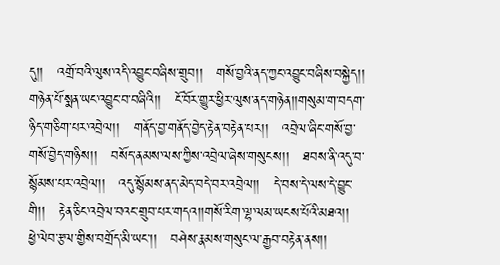དུ།།   འགྲོ་བའི་ལུས་འདི་འབྱུང་བཞིས་གྲུབ།།   གསོ་བྱའི་ནད་ཀྱང་འབྱུང་བཞིས་བསྐྱེད།།   གཉེན་པོ་སྨན་ཡང་འབྱུང་བ་བཞིའི།།   ངོ་བོར་གྱུར་ཕྱིར་ལུས་ནད་གཉེན།།གསུམ་ག་བདག་ཉིད་གཅིག་པར་འབྲེལ།།   གནོད་བྱ་གནོད་བྱེད་རྟེན་བརྟེན་པར།།   འབྲེལ་ཞིང་གསོ་བྱ་གསོ་བྱེད་གཉིས།།   བསོད་ནམས་ལས་ཀྱིས་འབྲེལ་ཞེས་གསུངས།།   ཐབས་ནི་འདུ་བ་སྙོམས་པར་འབྲེལ།།   འདུ་སྙོམས་ནད་མེད་བདེ་བར་འབྲེལ།།   དེ་བས་དེ་ལས་དེ་བྱུང་གི།།   རྟེན་ཅིང་འབྲེལ་བའང་གྲུབ་པར་གདའ།།གསོ་རིག་ལྷ་ལམ་ཡངས་པོའི་མཐའ།།  ཕྱེ་ལེབ་རྩལ་གྱིས་བགྲོད་མི་ཡང་།།   བཤེས་རྣམས་གསུང་ལ་རྒྱབ་བརྟེན་ནས།།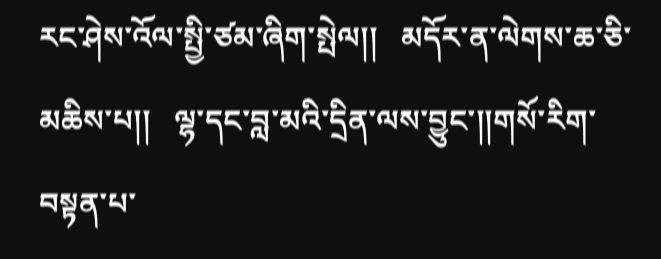རང་ཤེས་འོལ་སྤྱི་ཙམ་ཞིག་སྤེལ།།   མདོར་ན་ལེགས་ཆ་ཅི་མཆིས་པ།།   ལྷ་དང་བླ་མའི་དྲིན་ལས་བྱུང་།།གསོ་རིག་བསྟན་པ་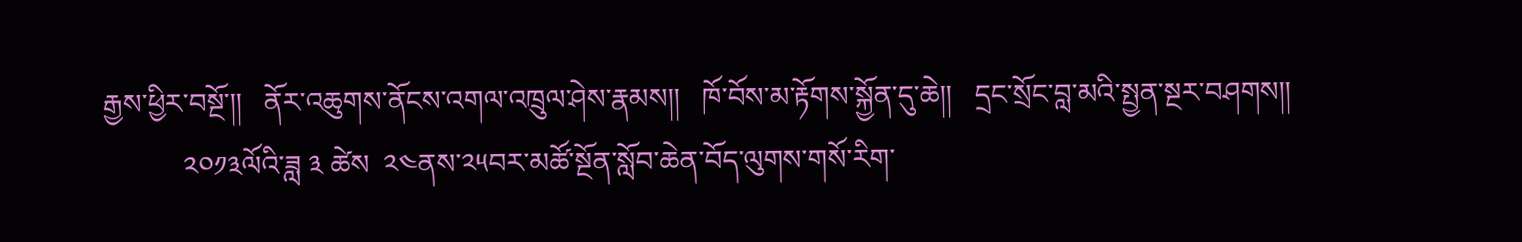རྒྱས་ཕྱིར་བསྔོ་།།   ནོར་འཆུགས་ནོངས་འགལ་འཁྲུལ་ཤེས་རྣམས།།   ཁོ་བོས་མ་རྟོགས་སྐྱོན་དུ་ཆེ།།   དྲང་སྲོང་བླ་མའི་སྤྱན་སྔར་བཤགས།།
           ༢༠༡༣ལོའི་ཟླ ༣ ཚེས  ༢༤ནས་༢༥བར་མཚོ་སྔོན་སློབ་ཆེན་བོད་ལུགས་གསོ་རིག་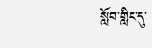སློབ་གླིང་དུ་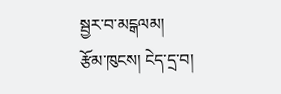སྦྱར་བ་མངྒལམ།
རྩོམ་ཁུངས། ངེད་དྲ་བ།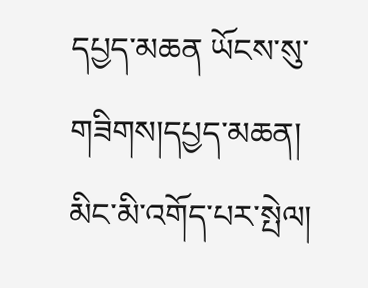དཔྱད་མཆན ཡོངས་སུ་གཟིགས།དཔྱད་མཆན།
མིང་མི་འགོད་པར་སྤེལ།